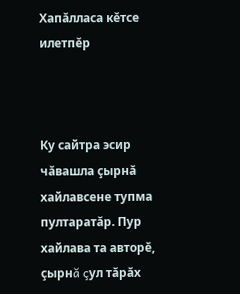Хапăлласа кĕтсе илетпĕр



Ку сайтра эсир чăвашла çырнă хайлавсене тупма пултаратăр. Пур хайлава та авторĕ, çырнă çул тăрăх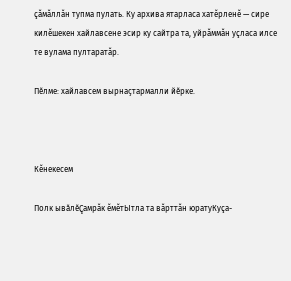çăмăллăн тупма пулать. Ку архива ятарласа хатĕрленĕ — сире килĕшекен хайлавсене эсир ку сайтра та, уйрăммăн уçласа илсе те вулама пултаратăр.

Пӗлме: хайлавсем вырнаҫтармалли йӗрке.



Кĕнекесем

Полк ывӑлӗÇамрăк ĕмĕтЫтла та вăрттăн юратуКуçа-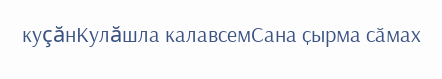куçăнКулăшла калавсемСана ҫырма сӑмах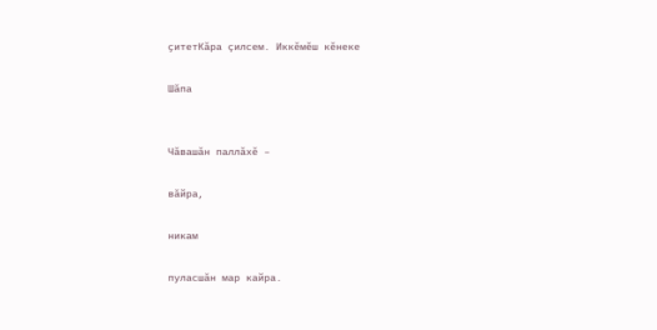ҫитетКăра çилсем. Иккĕмĕш кĕнеке

Шăпа


Чăвашăн паллăхĕ –

вăйра,

никам

пуласшăн мар кайра.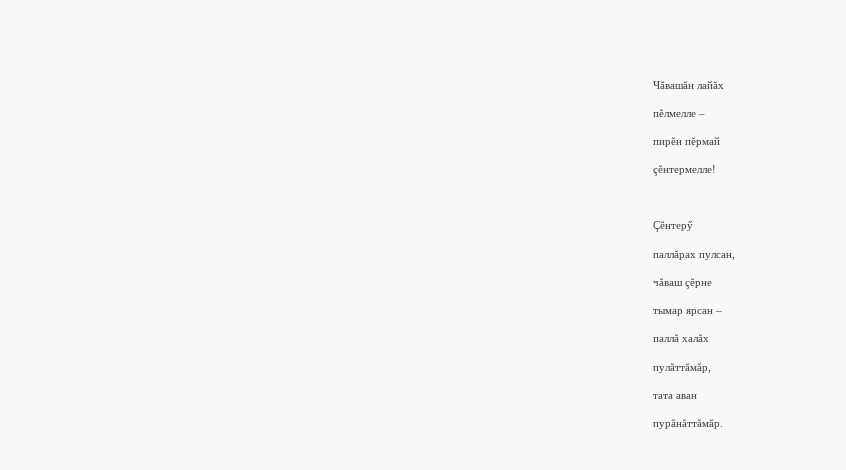Чăвашăн лайăх

пĕлмелле –

пирĕн пĕрмай

çĕнтермелле!



Çĕнтерӳ

паллăрах пулсан,

чăваш çĕрне

тымар ярсан –

паллă халăх

пулăттăмăр,

тата аван

пурăнăттăмăр.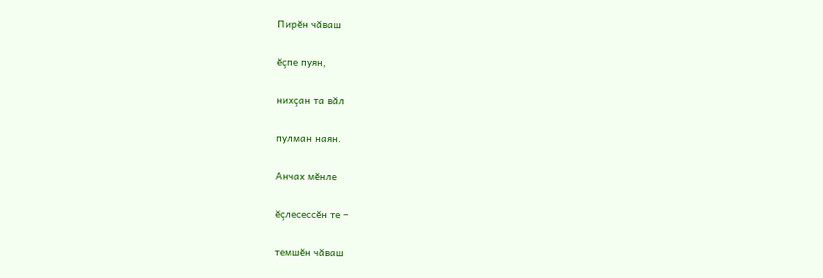Пирĕн чăваш

ĕçпе пуян,

нихçан та вăл

пулман наян.

Анчах мĕнле

ĕçлесессĕн те –

темшĕн чăваш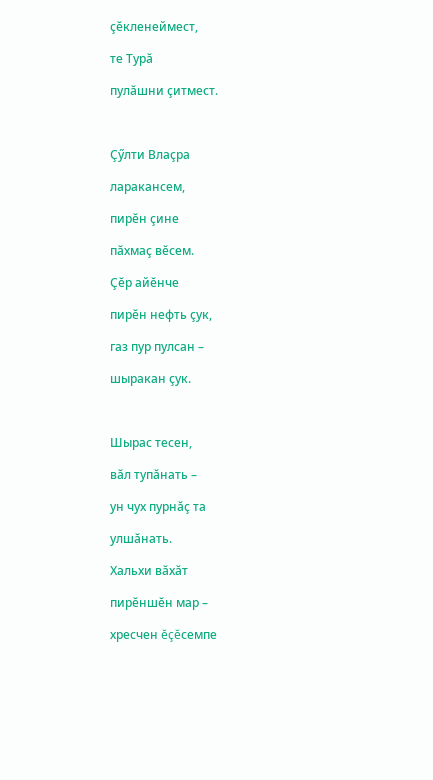çĕкленеймест,

те Турă

пулăшни çитмест.



Çӳлти Влаçра

ларакансем,

пирĕн çине

пăхмаç вĕсем.

Çĕр айĕнче

пирĕн нефть çук,

газ пур пулсан –

шыракан çук.



Шырас тесен,

вăл тупăнать –

ун чух пурнăç та

улшăнать.

Хальхи вăхăт

пирĕншĕн мар –

хресчен ĕçĕсемпе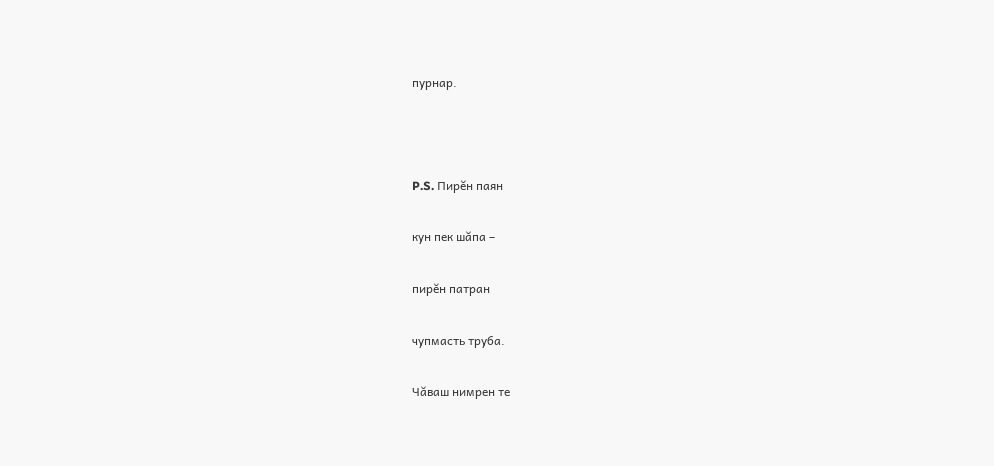пурнар.



P.S. Пирĕн паян

кун пек шăпа –

пирĕн патран

чупмасть труба.

Чăваш нимрен те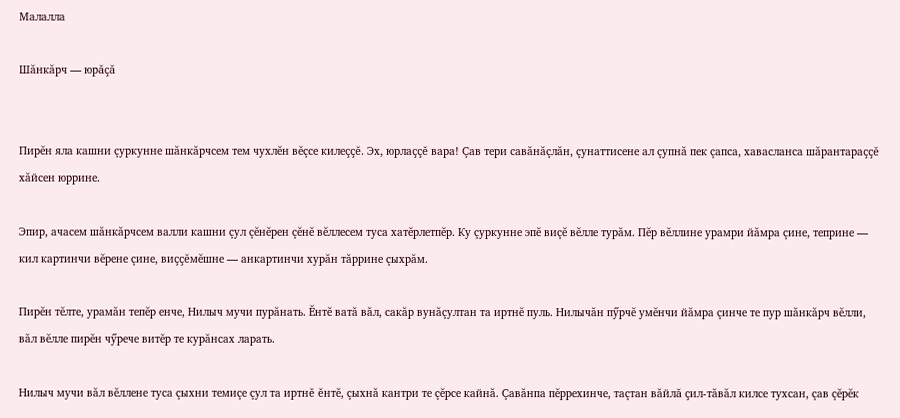Малалла

Шăнкăрч — юрăçă


Пирĕн яла кашни çуркунне шăнкăрчсем тем чухлĕн вĕçсе килеççĕ. Эх, юрлаççĕ вара! Çав тери савăнăçлăн, çунаттисене ал çупнă пек çапса, хавасланса шăрантараççĕ хăйсен юррине.

Эпир, ачасем шăнкăрчсем валли кашни çул çĕнĕрен çĕнĕ вĕллесем туса хатĕрлетпĕр. Ку çуркунне эпĕ виçĕ вĕлле турăм. Пĕр вĕллине урамри йăмра çине, теприне — кил картинчи вĕрене çине, виççĕмĕшне — анкартинчи хурăн тăррине çыхрăм.

Пирĕн тĕлте, урамăн тепĕр енче, Нилыч мучи пурăнать. Ĕнтĕ ватă вăл, сакăр вунăçултан та иртнĕ пуль. Нилычăн пӳрчĕ умĕнчи йăмра çинче те пур шăнкăрч вĕлли, вăл вĕлле пирĕн чӳрече витĕр те курăнсах ларать.

Нилыч мучи вăл вĕллене туса çыхни темиçе çул та иртнĕ ĕнтĕ, çыхнă кантри те çĕрсе кайнă. Çавăнпа пĕррехинче, таçтан вăйлă çил-тăвăл килсе тухсан, çав çĕрĕк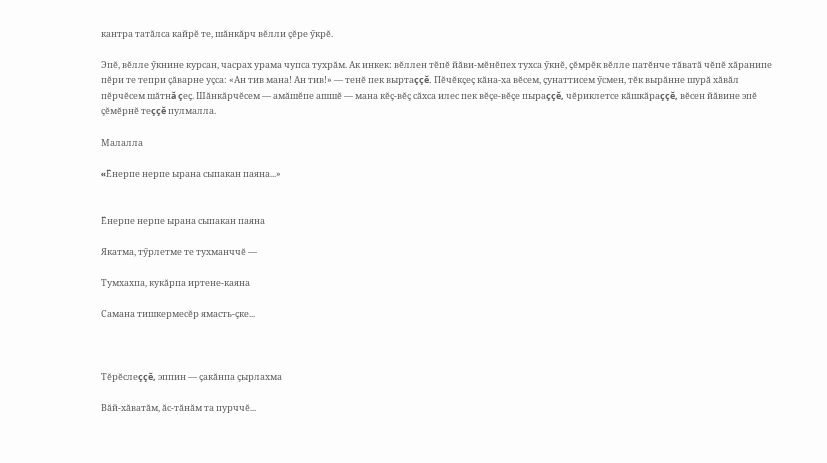кантра татăлса кайрĕ те, шăнкăрч вĕлли çĕре ӳкрĕ.

Эпĕ, вĕлле ӳкнине курсан, часрах урама чупса тухрăм. Ак инкек: вĕллен тĕпĕ йăви-мĕнĕпех тухса ӳкнĕ, çĕмрĕк вĕлле патĕнче тăватă чĕпĕ хăранипе пĕри те тепри çăварне уçса: «Ан тив мана! Ан тив!» — тенĕ пек выртаççĕ. Пĕчĕкçеç кăна-ха вĕсем, çунаттисем ӳсмен, тĕк вырăнне шурă хăвăл пĕрчĕсем шăтнă çеç. Шăнкăрчĕсем — амăшĕпе ашшĕ — мана кĕç-вĕç сăхса илес пек вĕçе-вĕçе пыраççĕ, чĕриклетсе кăшкăраççĕ, вĕсен йăвине эпĕ çĕмĕрнĕ теççĕ пулмалла.

Малалла

«Ĕнерпе нерпе ырана сыпакан паяна...»


Ĕнерпе нерпе ырана сыпакан паяна

Якатма, тӳрлетме те тухманччĕ —

Тумхахпа, кукăрпа иртене-каяна

Самана тишкермесĕр ямасть-çке...



Тĕрĕслеççĕ, эппин — çакăнпа çырлахма

Вăй-хăватăм, ăс-тăнăм та пурччĕ...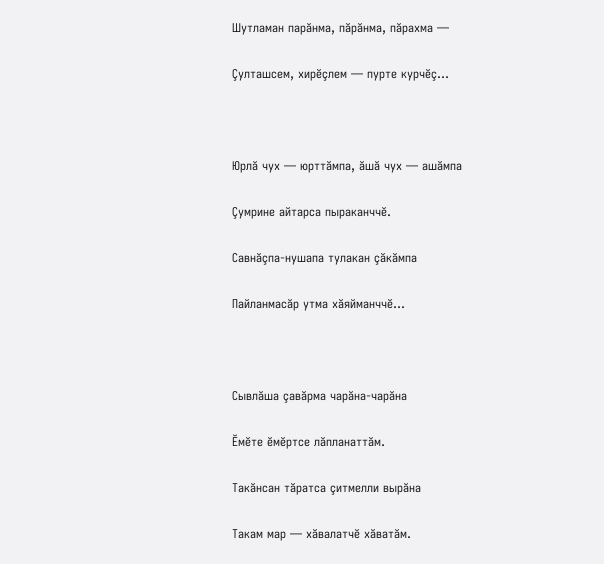Шутламан парăнма, пăрăнма, пăрахма —

Çулташсем, хирĕçлем — пурте курчĕç...



Юрлă чух — юрттăмпа, ăшă чух — ашăмпа

Çумрине айтарса пыраканччĕ.

Савнăçпа-нушапа тулакан çăкăмпа

Пайланмасăр утма хăяйманччĕ...



Сывлăша çавăрма чарăна-чарăна

Ĕмĕте ĕмĕртсе лăпланаттăм.

Такăнсан тăратса çитмелли вырăна

Такам мар — хăвалатчĕ хăватăм.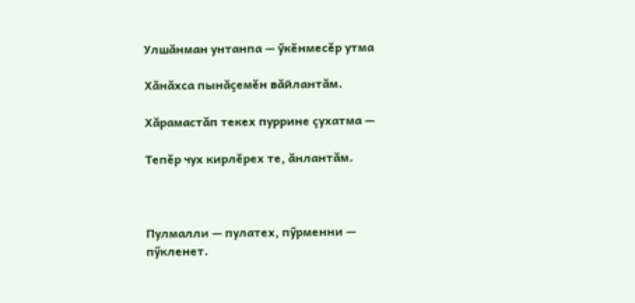Улшăнман унтанпа — ӳкĕнмесĕр утма

Хăнăхса пынăçемĕн вăйлантăм.

Хăрамастăп текех пуррине çухатма —

Тепĕр чух кирлĕрех те, ăнлантăм.



Пулмалли — пулатех, пӳрменни — пӳкленет.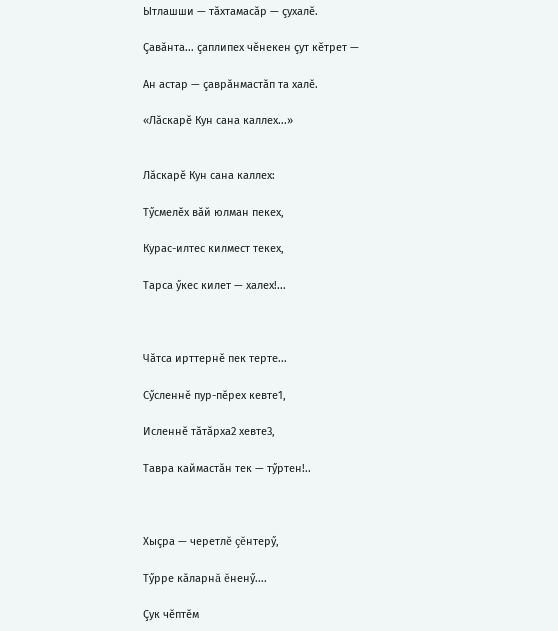Ытлашши — тăхтамасăр — çухалĕ.

Çавăнта... çаплипех чĕнекен çут кĕтрет —

Ан астар — çаврăнмастăп та халĕ.

«Лăскарĕ Кун сана каллех...»


Лăскарĕ Кун сана каллех:

Тӳсмелĕх вăй юлман пекех,

Курас-илтес килмест текех,

Тарса ӳкес килет — халех!...



Чăтса ирттернĕ пек терте...

Сӳсленнĕ пур-пĕрех кевте1,

Исленнĕ тăтăрха2 хевте3,

Тавра каймастăн тек — тӳртен!..



Хыçра — черетлĕ çĕнтерӳ,

Тӳрре кăларнă ĕненӳ....

Çук чĕптĕм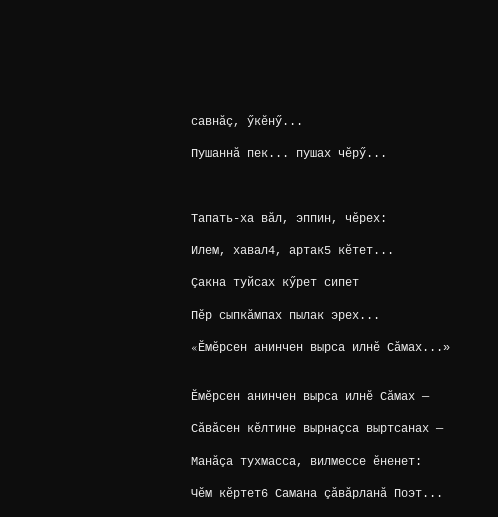савнăç, ӳкĕнӳ...

Пушаннă пек... пушах чĕрӳ...



Тапать-ха вăл, эппин, чĕрех:

Илем, хавал4, артак5 кĕтет...

Çакна туйсах кӳрет сипет

Пĕр сыпкăмпах пылак эрех...

«Ĕмĕрсен анинчен вырса илнĕ Сăмах...»


Ĕмĕрсен анинчен вырса илнĕ Сăмах —

Сăвăсен кĕлтине вырнаçса выртсанах —

Манăçа тухмасса, вилмессе ĕненет:

Чĕм кĕртет6 Самана çăвăрланă Поэт...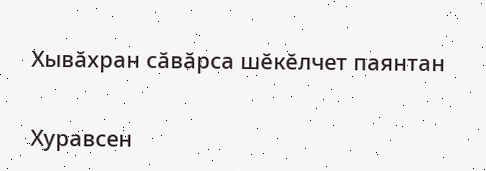Хывăхран сăвăрса шĕкĕлчет паянтан

Хуравсен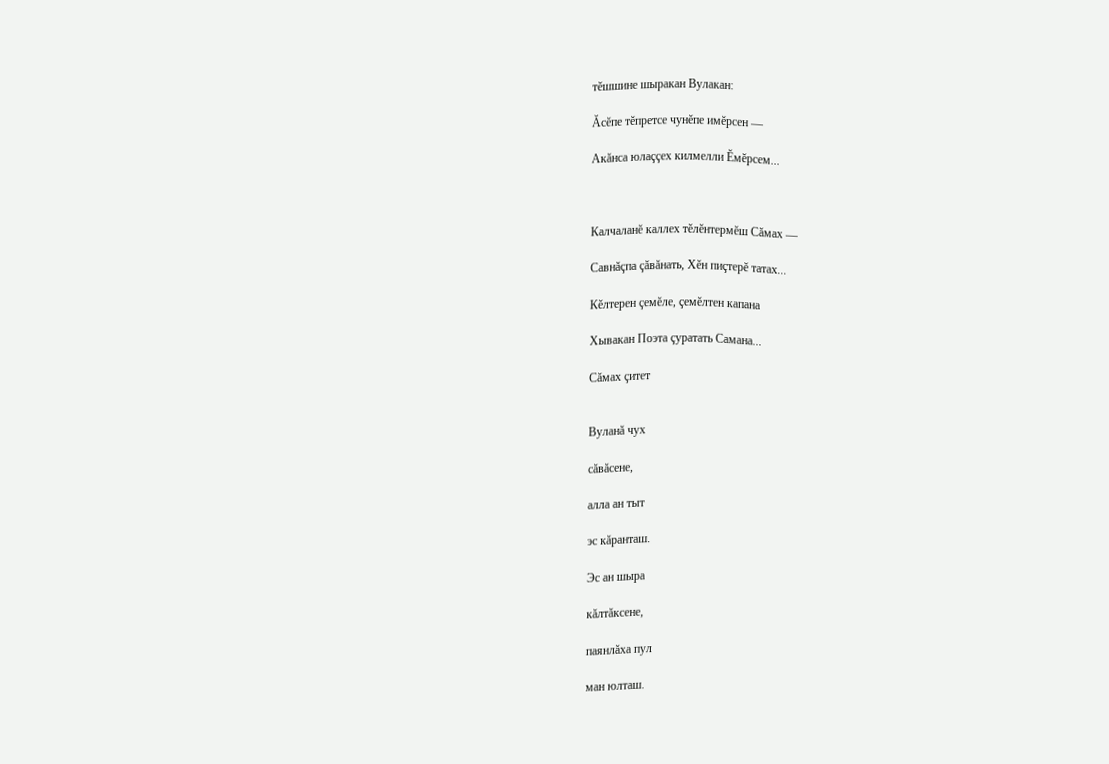тĕшшине шыракан Вулакан:

Ăсĕпе тĕпретсе чунĕпе имĕрсен —

Акăнса юлаççех килмелли Ĕмĕрсем...



Калчаланĕ каллех тĕлĕнтермĕш Сăмах —

Савнăçпа çăвăнать, Хĕн пиçтерĕ татах...

Кĕлтерен çемĕле, çемĕлтен капана

Хывакан Поэта çуратать Самана...

Сăмах çитет


Вуланă чух

сăвăсене,

алла ан тыт

эс кăранташ.

Эс ан шыра

кăлтăксене,

паянлăха пул

ман юлташ.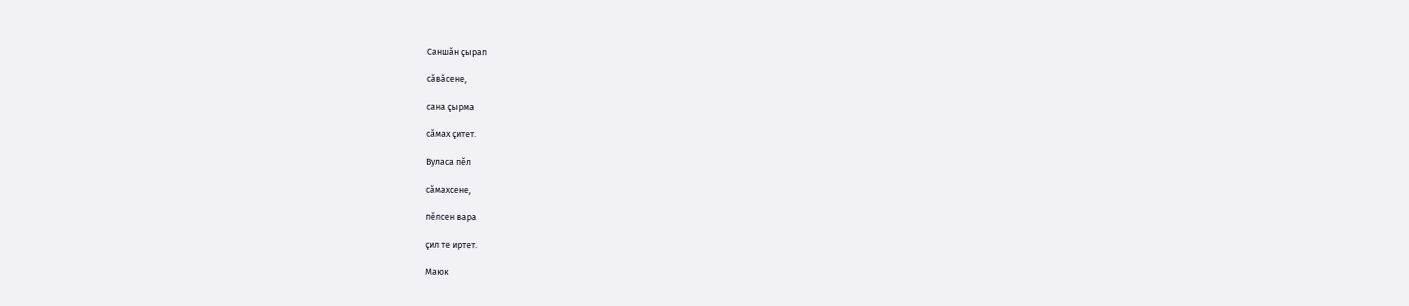Саншăн çырап

сăвăсене,

сана çырма

сăмах çитет.

Вуласа пĕл

сăмахсене,

пĕлсен вара

çил те иртет.

Маюк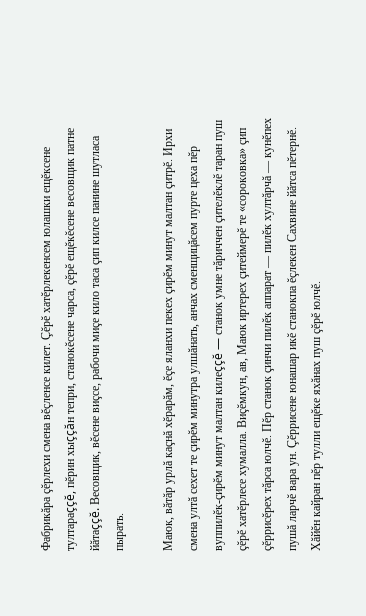Фабрикăра çĕрлехи смена вĕçленсе килет. Çĕрĕ хатĕрлекенсем юлашки ещĕксене тултараççĕ, пĕрин хыççăн тепри, станокĕсене чарса, çĕрĕ ещĕкĕсене весовщик патне йăтаççĕ. Весовщик, вĕсене виçсе, рабочи миçе кило таса çип килсе панине шутласа пырать.

Маюк, вăтăр урлă каçнă хĕрарăм, ĕçе яланхи пекех çирĕм минут малтан çитрĕ. Ирхи смена ултă сехет те çирĕм минутра улшăнать, анчах сменщицăсем пурте цеха пĕр вуппилĕк-çирĕм минут малтан килеççĕ — станок умне тăриччен çителĕклĕ таран пуш çĕрĕ хатĕрлесе хумалла. Виçĕмкун, ав, Маюк иртерех çитеймерĕ те «сороковка» çип çĕррисĕрех тăрса юлчĕ. Пĕр станок çинчи пилĕк аппарат — пилĕк хултăрчă — кунĕпех пушă ларчĕ вара ун. Çĕррисене юнашар икĕ станокпа ĕçлекен Сахвине йăтса пĕтернĕ. Хăйĕн кайран пĕр тулли ещĕке яхăнах пуш çĕрĕ юлчĕ.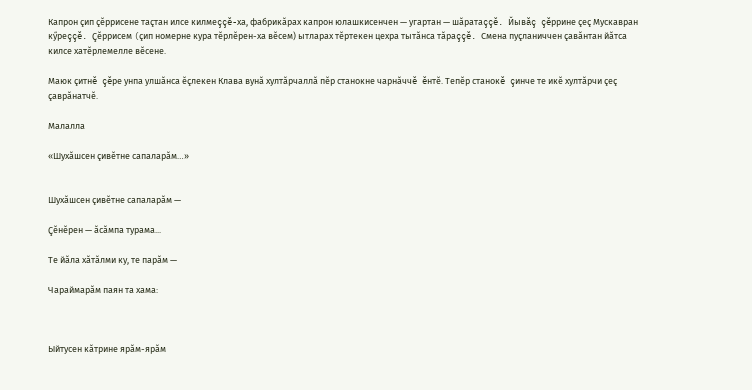Капрон çип çĕррисене таçтан илсе килмеççĕ-ха, фабрикăрах капрон юлашкисенчен — угартан — шăратаççĕ. Йывăç çĕррине çеç Мускавран кӳреççĕ. Çĕррисем (çип номерне кура тĕрлĕрен-ха вĕсем) ытларах тĕртекен цехра тытăнса тăраççĕ. Смена пуçланиччен çавăнтан йăтса килсе хатĕрлемелле вĕсене.

Маюк çитнĕ çĕре унпа улшăнса ĕçлекен Клава вунă хултăрчаллă пĕр станокне чарнăччĕ ĕнтĕ. Тепĕр станокĕ çинче те икĕ хултăрчи çеç çаврăнатчĕ.

Малалла

«Шухăшсен çивĕтне сапаларăм…»


Шухăшсен çивĕтне сапаларăм —

Çĕнĕрен — ăсăмпа турама...

Те йăла хăтăлми ку, те парăм —

Чараймарăм паян та хама:



Ыйтусен кăтрине ярăм-ярăм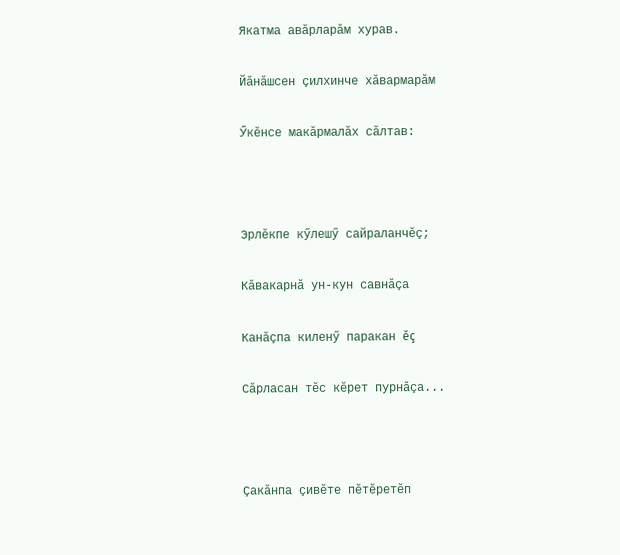Якатма авăрларăм хурав.

Йăнăшсен çилхинче хăвармарăм

Ӳкĕнсе макăрмалăх сăлтав:



Эрлĕкпе кӳлешӳ сайраланчĕç;

Кăвакарнă ун-кун савнăçа

Канăçпа киленӳ паракан ĕç

Сăрласан тĕс кĕрет пурнăçа...



Çакăнпа çивĕте пĕтĕретĕп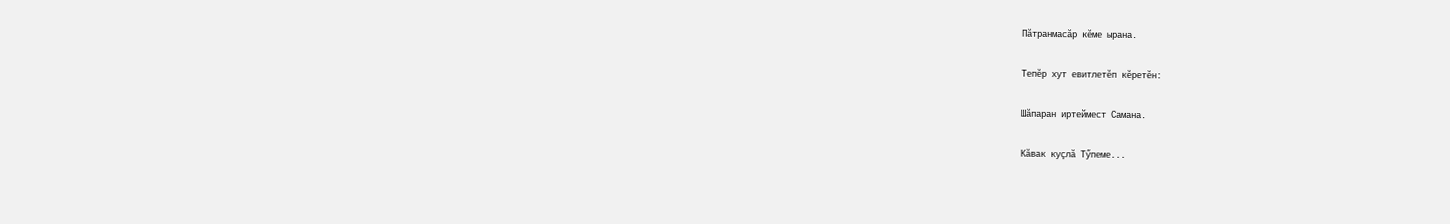Пăтранмасăр кĕме ырана.

Тепĕр хут евитлетĕп кĕретĕн:

Шăпаран иртеймест Самана.

Кăвак куçлă Тӳпеме...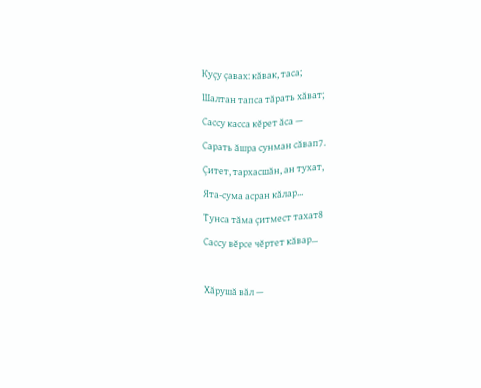Куçу çавах: кăвак, таса;

Шалтан тапса тăрать хăват;

Сассу касса кĕрет ăса —

Сарать ăшра сунман сăвап7.

Çитет, тархасшăн, ан тухат,

Ята-сума асран кăлар...

Тунса тăма çитмест тахат8

Сассу вĕрсе чĕртет кăвар...



Хăрушă вăл —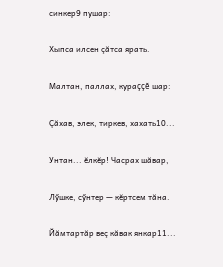синкер9 пушар:

Хыпса илсен çăтса ярать.

Малтан, паллах, кураççĕ шар:

Çăхав, элек, тиркев, хахать10...

Унтан... ĕлкĕр! Часрах шăвар,

Лӳшке, сӳнтер — кĕртсем тăна.

Йăмтартăр веç кăвак янкар11...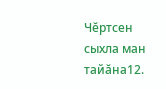Чĕртсен сыхла ман тайăна12.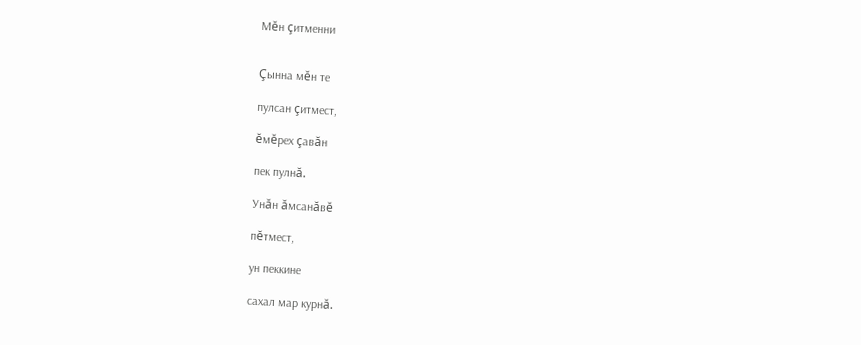Мĕн çитменни


Çынна мĕн те

пулсан çитмест,

ĕмĕрех çавăн

пек пулнă.

Унăн ăмсанăвĕ

пĕтмест,

ун пеккине

сахал мар курнă.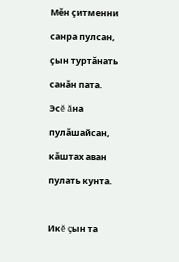Мĕн çитменни

санра пулсан,

çын туртăнать

санăн пата.

Эсĕ ăна

пулăшайсан,

кăштах аван

пулать кунта.



Икĕ çын та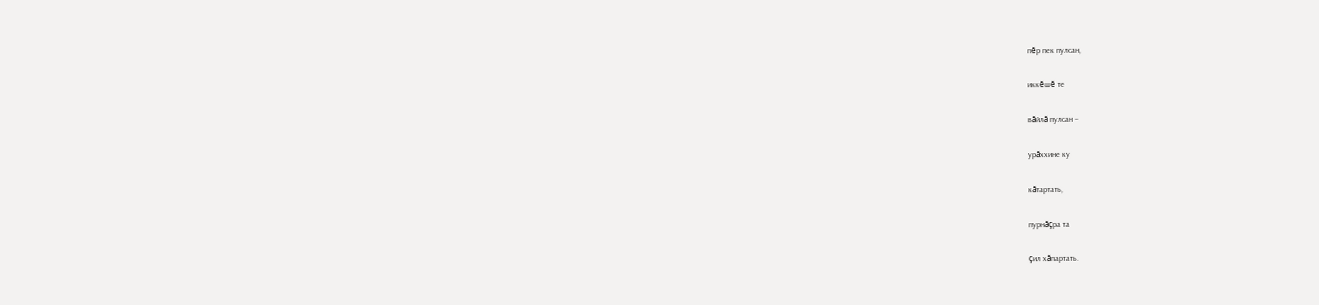пĕр пек пулсан,

иккĕшĕ те

вăйлă пулсан –

урăххине ку

кăтартать,

пурнăçра та

çил хăпартать.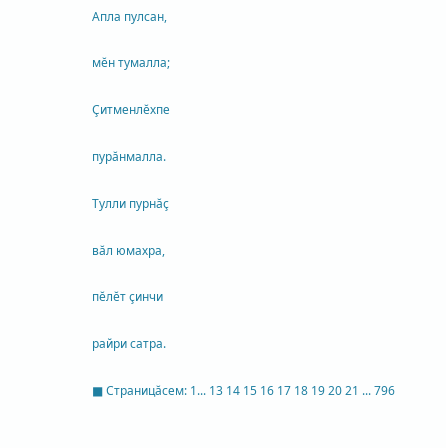Апла пулсан,

мĕн тумалла;

Çитменлĕхпе

пурăнмалла.

Тулли пурнăç

вăл юмахра,

пĕлĕт çинчи

райри сатра.

■ Страницăсем: 1... 13 14 15 16 17 18 19 20 21 ... 796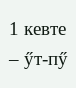1 кевте – ӳт-пӳ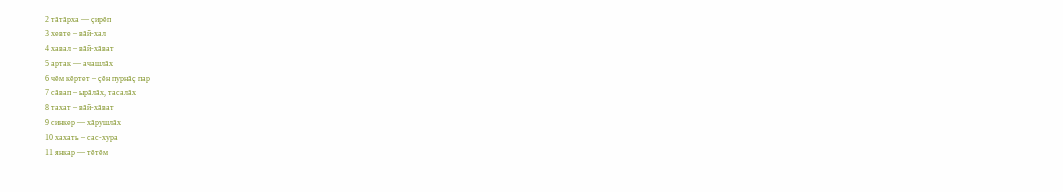2 тăтăрха — çирĕп
3 хевте – вăй-хал
4 хавал – вăй-хăват
5 артак — ачашлăх
6 чĕм кĕртет – çĕн пурнăç пар
7 сăвап – ырăлăх, тасалăх
8 тахат – вăй-хăват
9 синкер — хăрушлăх
10 хахать – сас-хура
11 янкар — тĕтĕм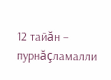12 тайăн – пурнăçламалли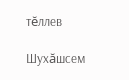тĕллев

Шухăшсем